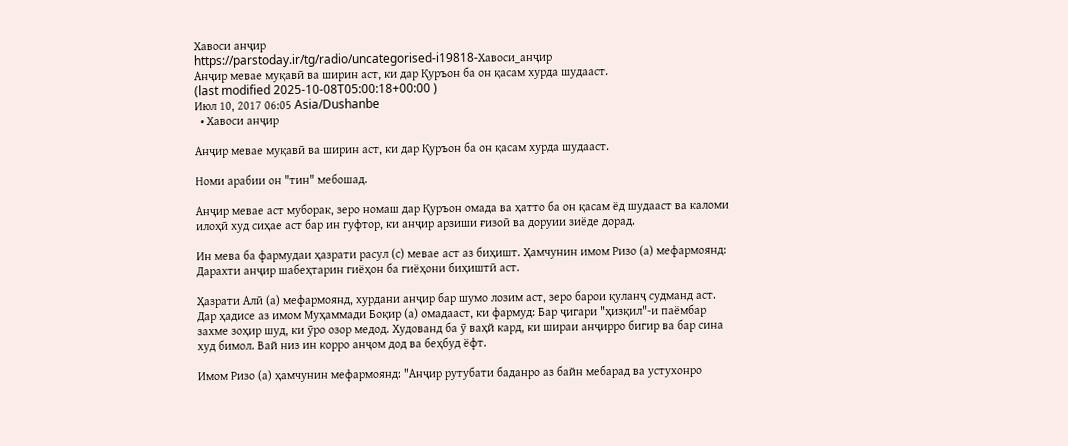Хавоси анҷир
https://parstoday.ir/tg/radio/uncategorised-i19818-Хавоси_анҷир
Анҷир мевае муқавӣ ва ширин аст, ки дар Қуръон ба он қасам хурда шудааст.
(last modified 2025-10-08T05:00:18+00:00 )
Июл 10, 2017 06:05 Asia/Dushanbe
  • Хавоси анҷир

Анҷир мевае муқавӣ ва ширин аст, ки дар Қуръон ба он қасам хурда шудааст.

Номи арабии он "тин" мебошад.

Анҷир мевае аст муборак, зеро номаш дар Қуръон омада ва ҳатто ба он қасам ёд шудааст ва каломи илоҳӣ худ сиҳае аст бар ин гуфтор, ки анҷир арзиши ғизоӣ ва доруии зиёде дорад.

Ин мева ба фармудаи ҳазрати расул (с) мевае аст аз биҳишт. Ҳамчунин имом Ризо (а) мефармоянд: Дарахти анҷир шабеҳтарин гиёҳон ба гиёҳони биҳиштӣ аст.

Ҳазрати Алӣ (а) мефармоянд, хурдани анҷир бар шумо лозим аст, зеро барои қуланҷ судманд аст. Дар ҳадисе аз имом Муҳаммади Боқир (а) омадааст, ки фармуд: Бар ҷигари "ҳизқил"-и паёмбар захме зоҳир шуд, ки ӯро озор медод. Худованд ба ӯ ваҳй кард, ки шираи анҷирро бигир ва бар сина худ бимол. Вай низ ин корро анҷом дод ва беҳбуд ёфт.

Имом Ризо (а) ҳамчунин мефармоянд: "Анҷир рутубати баданро аз байн мебарад ва устухонро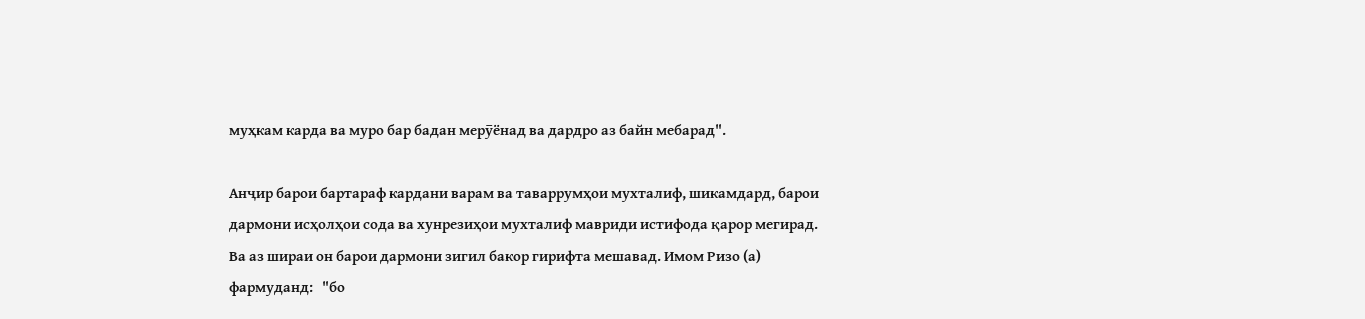муҳкам карда ва муро бар бадан мерӯёнад ва дардро аз байн мебарад".

Анҷир барои бартараф кардани варам ва таваррумҳои мухталиф, шикамдард, барои дармони исҳолҳои сода ва хунрезиҳои мухталиф мавриди истифода қарор мегирад. Ва аз шираи он барои дармони зигил бакор гирифта мешавад. Имом Ризо (а) фармуданд:   "бо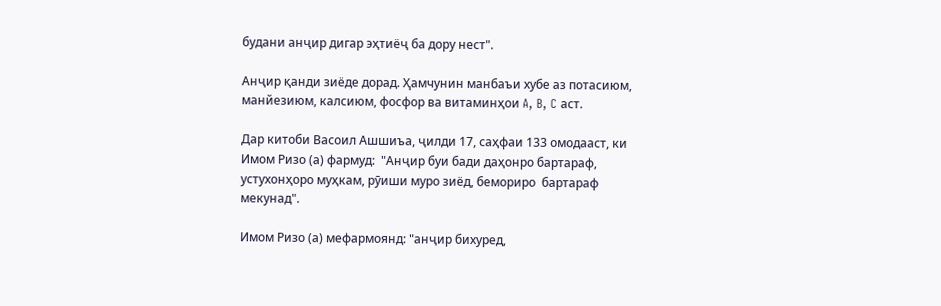будани анҷир дигар эҳтиёҷ ба дору нест".

Анҷир қанди зиёде дорад. Ҳамчунин манбаъи хубе аз потасиюм, манйезиюм, калсиюм, фосфор ва витаминҳои A, B, C аст.

Дар китоби Васоил Ашшиъа, ҷилди 17, саҳфаи 133 омодааст, ки Имом Ризо (а) фармуд:  "Анҷир буи бади даҳонро бартараф, устухонҳоро муҳкам, рӯиши муро зиёд, бемориро  бартараф мекунад".

Имом Ризо (а) мефармоянд: "анҷир бихуред,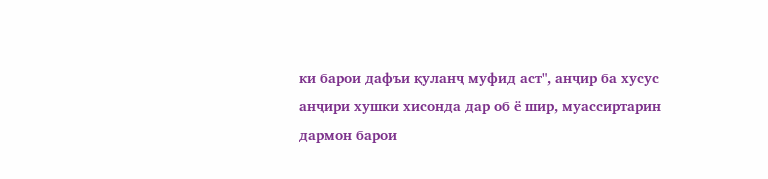ки барои дафъи қуланҷ муфид аст", анҷир ба хусус анҷири хушки хисонда дар об ё шир, муассиртарин дармон барои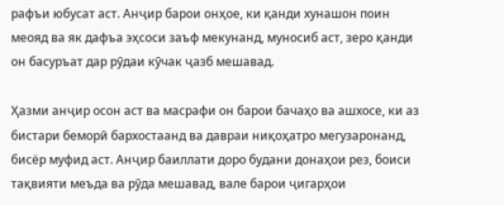рафъи юбусат аст. Анҷир барои онҳое, ки қанди хунашон поин меояд ва як дафъа эҳсоси заъф мекунанд, муносиб аст, зеро қанди он басуръат дар рӯдаи кӯчак ҷазб мешавад.

Ҳазми анҷир осон аст ва масрафи он барои бачаҳо ва ашхосе, ки аз бистари беморӣ бархостаанд ва давраи ниқоҳатро мегузаронанд, бисёр муфид аст. Анҷир баиллати доро будани донаҳои рез, боиси тақвияти меъда ва рӯда мешавад, вале барои ҷигарҳои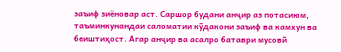заъиф зиёновар аст. Саршор будани анҷир аз потасиюм, таъминкунандаи саломатии кӯдакони заъиф ва камхун ва беиштиҳост. Агар анҷир ва асалро батаври мусовӣ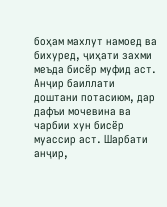боҳам махлут намоед ва бихуред, ҷиҳати захми меъда бисёр муфид аст. Анҷир баиллати доштани потасиюм, дар дафъи мочевина ва чарбии хун бисёр муассир аст. Шарбати анҷир,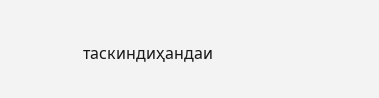таскиндиҳандаи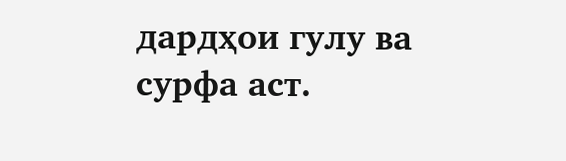дардҳои гулу ва сурфа аст.